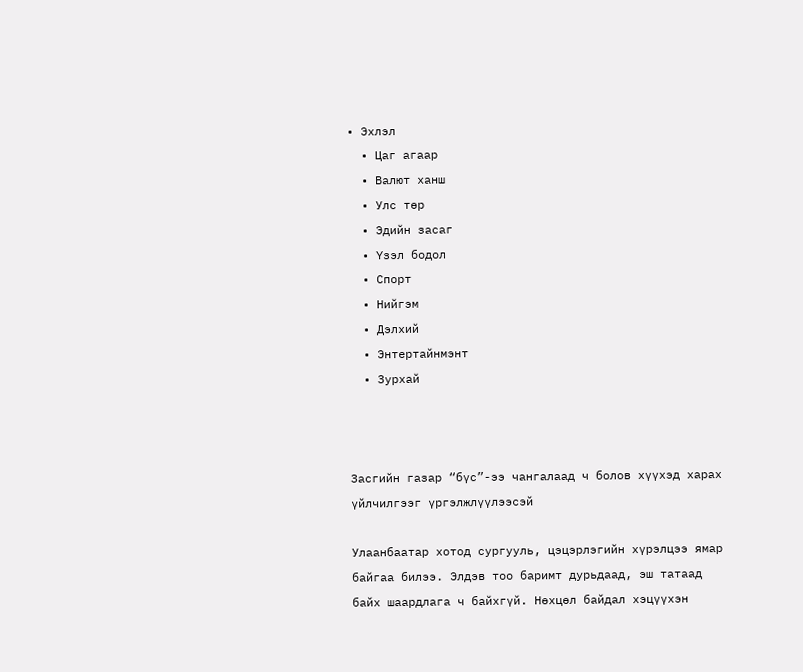• Эхлэл
  • Цаг агаар
  • Валют ханш
  • Улс төр
  • Эдийн засаг
  • Үзэл бодол
  • Спорт
  • Нийгэм
  • Дэлхий
  • Энтертайнмэнт
  • Зурхай



Засгийн газар “бүс”-ээ чангалаад ч болов хүүхэд харах үйлчилгээг үргэлжлүүлээсэй

Улаанбаатар хотод сургууль, цэцэрлэгийн хүрэлцээ ямар байгаа билээ. Элдэв тоо баримт дурьдаад, эш татаад байх шаардлага ч байхгүй. Нөхцөл байдал хэцүүхэн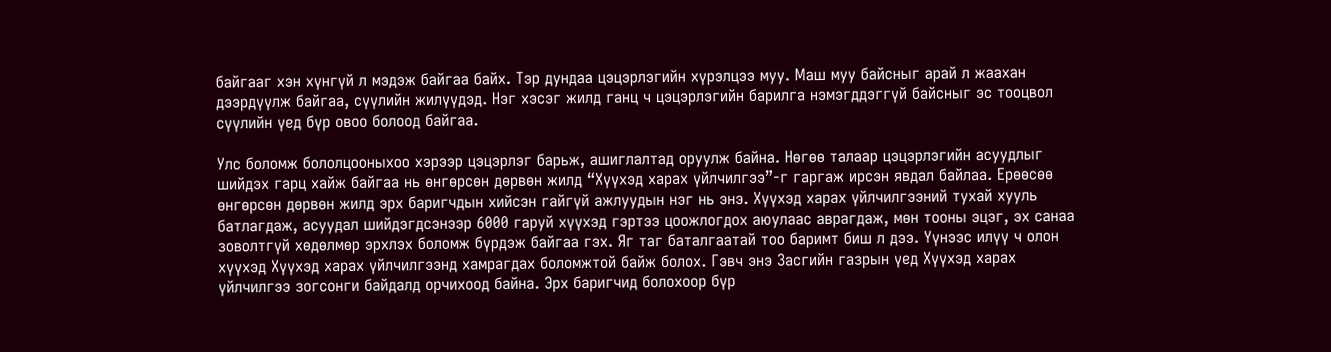байгааг хэн хүнгүй л мэдэж байгаа байх. Тэр дундаа цэцэрлэгийн хүрэлцээ муу. Маш муу байсныг арай л жаахан дээрдүүлж байгаа, сүүлийн жилүүдэд. Нэг хэсэг жилд ганц ч цэцэрлэгийн барилга нэмэгддэггүй байсныг эс тооцвол сүүлийн үед бүр овоо болоод байгаа.

Улс боломж бололцооныхоо хэрээр цэцэрлэг барьж, ашиглалтад оруулж байна. Нөгөө талаар цэцэрлэгийн асуудлыг шийдэх гарц хайж байгаа нь өнгөрсөн дөрвөн жилд “Хүүхэд харах үйлчилгээ”-г гаргаж ирсэн явдал байлаа. Ерөөсөө өнгөрсөн дөрвөн жилд эрх баригчдын хийсэн гайгүй ажлуудын нэг нь энэ. Хүүхэд харах үйлчилгээний тухай хууль батлагдаж, асуудал шийдэгдсэнээр 6000 гаруй хүүхэд гэртээ цоожлогдох аюулаас аврагдаж, мөн тооны эцэг, эх санаа зоволтгүй хөдөлмөр эрхлэх боломж бүрдэж байгаа гэх. Яг таг баталгаатай тоо баримт биш л дээ. Үүнээс илүү ч олон хүүхэд Хүүхэд харах үйлчилгээнд хамрагдах боломжтой байж болох. Гэвч энэ Засгийн газрын үед Хүүхэд харах үйлчилгээ зогсонги байдалд орчихоод байна. Эрх баригчид болохоор бүр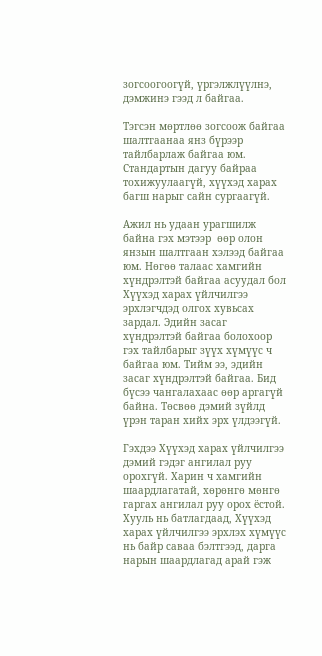зогсоогоогүй, үргэлжлүүлнэ, дэмжинэ гээд л байгаа.

Тэгсэн мөртлөө зогсоож байгаа шалтгаанаа янз бүрээр тайлбарлаж байгаа юм. Стандартын дагуу байраа тохижуулаагүй, хүүхэд харах багш нарыг сайн сургаагүй.

Ажил нь удаан урагшилж байна гэх мэтээр  өөр олон янзын шалтгаан хэлээд байгаа юм. Нөгөө талаас хамгийн хүндрэлтэй байгаа асуудал бол Хүүхэд харах үйлчилгээ эрхлэгчдэд олгох хувьсах зардал. Эдийн засаг хүндрэлтэй байгаа болохоор гэх тайлбарыг зүүх хүмүүс ч байгаа юм. Тийм ээ, эдийн засаг хүндрэлтэй байгаа. Бид бүсээ чангалахаас өөр аргагүй байна. Төсвөө дэмий зүйлд үрэн таран хийх эрх үлдээгүй.

Гэхдээ Хүүхэд харах үйлчилгээ дэмий гэдэг ангилал руу орохгүй. Харин ч хамгийн шаардлагатай, хөрөнгө мөнгө гаргах ангилал руу орох ёстой.  Хууль нь батлагдаад, Хүүхэд харах үйлчилгээ эрхлэх хүмүүс нь байр саваа бэлтгээд, дарга нарын шаардлагад арай гэж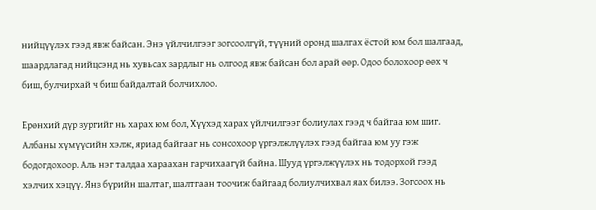нийцүүлэх гээд явж байсан. Энэ үйлчилгээг зогсоолгүй, түүний оронд шалгах ёстой юм бол шалгаад, шаардлагад нийцсэнд нь хувьсах зардлыг нь олгоод явж байсан бол арай өөр. Одоо болохоор өөх ч биш, булчирхай ч биш байдалтай болчихлоо.

Ерөнхий дүр зургийг нь харах юм бол, Хүүхэд харах үйлчилгээг болиулах гээд ч байгаа юм шиг. Албаны хүмүүсийн хэлж, яриад байгааг нь сонсохоор үргэлжлүүлэх гээд байгаа юм уу гэж бодогдохоор. Аль нэг талдаа хараахан гарчихаагүй байна. Шууд үргэлжүүлэх нь тодорхой гээд хэлчих хэцүү. Янз бүрийн шалтаг, шалтгаан тоочиж байгаад болиулчихвал яах билээ. Зогсоох нь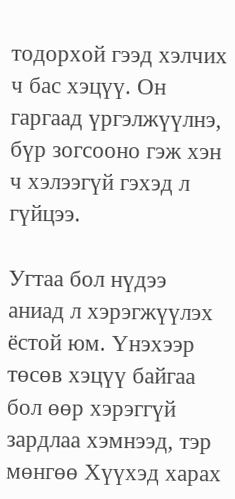тодорхой гээд хэлчих ч бас хэцүү. Он гаргаад үргэлжүүлнэ, бүр зогсооно гэж хэн ч хэлээгүй гэхэд л гүйцээ.

Угтаа бол нүдээ аниад л хэрэгжүүлэх ёстой юм. Үнэхээр төсөв хэцүү байгаа бол өөр хэрэггүй зардлаа хэмнээд, тэр мөнгөө Хүүхэд харах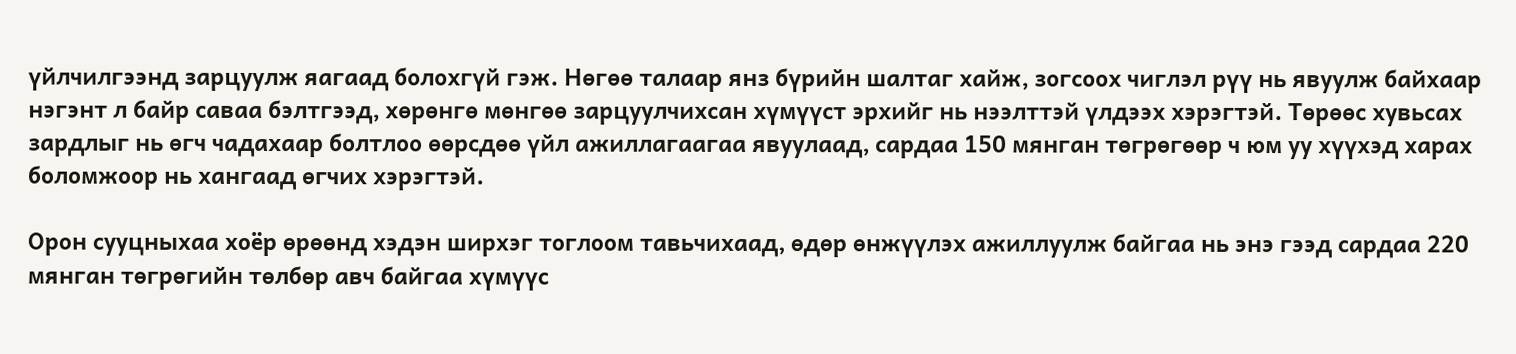үйлчилгээнд зарцуулж яагаад болохгүй гэж. Нөгөө талаар янз бүрийн шалтаг хайж, зогсоох чиглэл рүү нь явуулж байхаар нэгэнт л байр саваа бэлтгээд, хөрөнгө мөнгөө зарцуулчихсан хүмүүст эрхийг нь нээлттэй үлдээх хэрэгтэй. Төрөөс хувьсах зардлыг нь өгч чадахаар болтлоо өөрсдөө үйл ажиллагаагаа явуулаад, сардаа 150 мянган төгрөгөөр ч юм уу хүүхэд харах боломжоор нь хангаад өгчих хэрэгтэй.

Орон сууцныхаа хоёр өрөөнд хэдэн ширхэг тоглоом тавьчихаад, өдөр өнжүүлэх ажиллуулж байгаа нь энэ гээд сардаа 220 мянган төгрөгийн төлбөр авч байгаа хүмүүс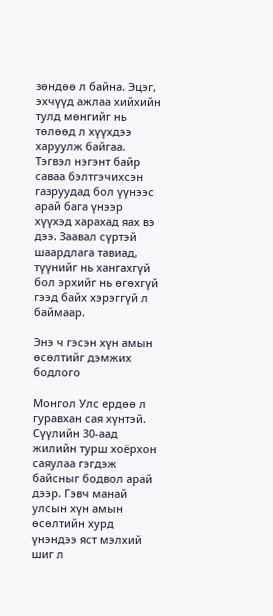зөндөө л байна. Эцэг, эхчүүд ажлаа хийхийн тулд мөнгийг нь төлөөд л хүүхдээ харуулж байгаа. Тэгвэл нэгэнт байр саваа бэлтгэчихсэн газруудад бол үүнээс арай бага үнээр хүүхэд харахад яах вэ дээ. Заавал сүртэй шаардлага тавиад, түүнийг нь хангахгүй бол эрхийг нь өгөхгүй гээд байх хэрэггүй л баймаар.

Энэ ч гэсэн хүн амын өсөлтийг дэмжих бодлого

Монгол Улс ердөө л гуравхан сая хүнтэй. Сүүлийн 30-аад жилийн турш хоёрхон саяулаа гэгдэж байсныг бодвол арай дээр. Гэвч манай улсын хүн амын өсөлтийн хурд үнэндээ яст мэлхий шиг л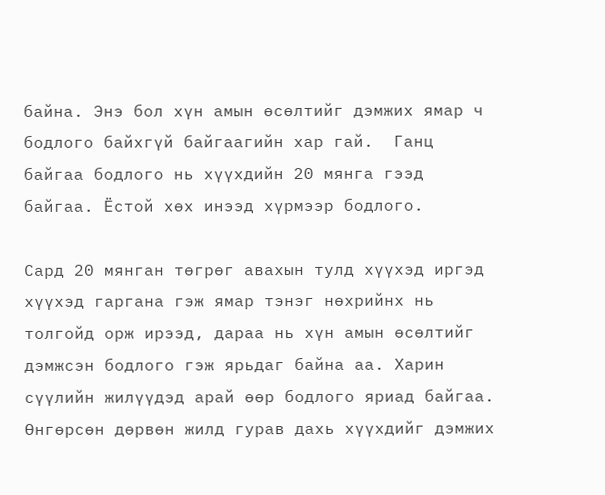байна. Энэ бол хүн амын өсөлтийг дэмжих ямар ч бодлого байхгүй байгаагийн хар гай.  Ганц байгаа бодлого нь хүүхдийн 20 мянга гээд байгаа. Ёстой хөх инээд хүрмээр бодлого.

Сард 20 мянган төгрөг авахын тулд хүүхэд иргэд хүүхэд гаргана гэж ямар тэнэг нөхрийнх нь толгойд орж ирээд, дараа нь хүн амын өсөлтийг дэмжсэн бодлого гэж ярьдаг байна аа. Харин сүүлийн жилүүдэд арай өөр бодлого яриад байгаа. Өнгөрсөн дөрвөн жилд гурав дахь хүүхдийг дэмжих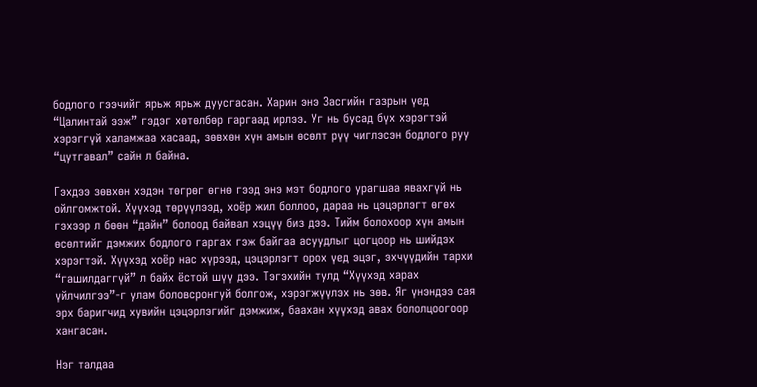бодлого гээчийг ярьж ярьж дуусгасан. Харин энэ Засгийн газрын үед “Цалинтай ээж” гэдэг хөтөлбөр гаргаад ирлээ. Уг нь бусад бүх хэрэгтэй хэрэггүй халамжаа хасаад, зөвхөн хүн амын өсөлт рүү чиглэсэн бодлого руу “цутгавал” сайн л байна.

Гэхдээ зөвхөн хэдэн төгрөг өгнө гээд энэ мэт бодлого урагшаа явахгүй нь ойлгомжтой. Хүүхэд төрүүлээд, хоёр жил боллоо, дараа нь цэцэрлэгт өгөх гэхээр л бөөн “дайн” болоод байвал хэцүү биз дээ. Тийм болохоор хүн амын өсөлтийг дэмжих бодлого гаргах гэж байгаа асуудлыг цогцоор нь шийдэх хэрэгтэй. Хүүхэд хоёр нас хүрээд, цэцэрлэгт орох үед эцэг, эхчүүдийн тархи “гашилдаггүй” л байх ёстой шүү дээ. Тэгэхийн тулд “Хүүхэд харах үйлчилгээ”-г улам боловсронгуй болгож, хэрэгжүүлэх нь зөв. Яг үнэндээ сая эрх баригчид хувийн цэцэрлэгийг дэмжиж, баахан хүүхэд авах бололцоогоор хангасан.

Нэг талдаа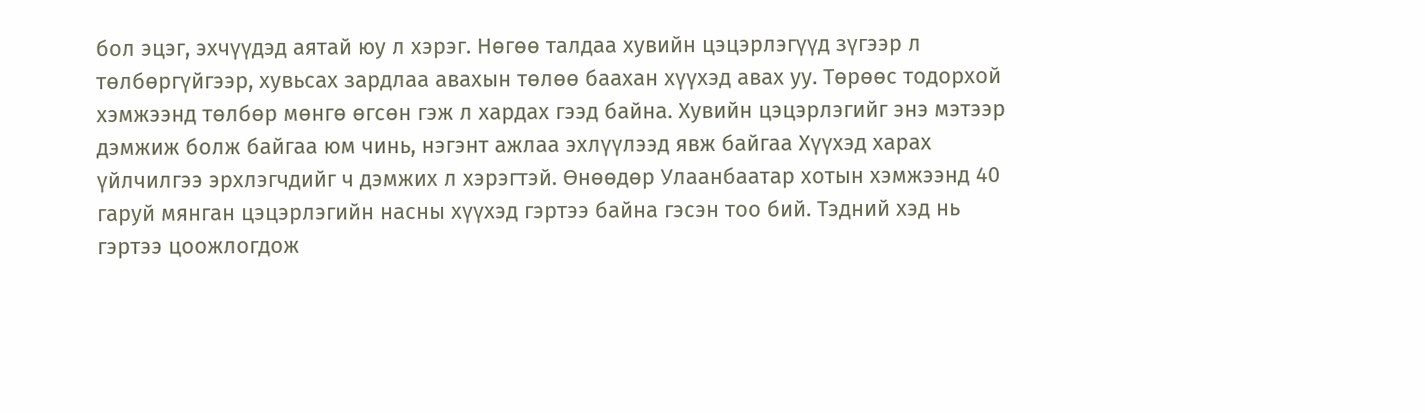бол эцэг, эхчүүдэд аятай юу л хэрэг. Нөгөө талдаа хувийн цэцэрлэгүүд зүгээр л төлбөргүйгээр, хувьсах зардлаа авахын төлөө баахан хүүхэд авах уу. Төрөөс тодорхой хэмжээнд төлбөр мөнгө өгсөн гэж л хардах гээд байна. Хувийн цэцэрлэгийг энэ мэтээр дэмжиж болж байгаа юм чинь, нэгэнт ажлаа эхлүүлээд явж байгаа Хүүхэд харах үйлчилгээ эрхлэгчдийг ч дэмжих л хэрэгтэй. Өнөөдөр Улаанбаатар хотын хэмжээнд 40 гаруй мянган цэцэрлэгийн насны хүүхэд гэртээ байна гэсэн тоо бий. Тэдний хэд нь гэртээ цоожлогдож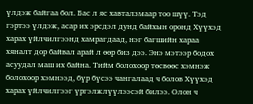үлдэж байгаа бол. Бас л яс хавталзмаар тоо шүү. Тэд гэртээ үлдэж, асар их эрсдэл дунд байхын оронд Хүүхэд харах үйлчилгээнд хамрагдаад, нэг багшийн хараа хяналт дор байвал арай л өөр биз дээ. Энэ мэтээр бодох асуудал маш их байна. Тийм болохоор төсвөөс хэмнэж болохоор хэмнээд, бүр бүсээ чангалаад ч болов Хүүхэд харах үйлчилгээг үргэлжлүүлээсэй билээ. Олон ч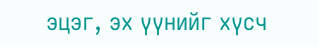эцэг, эх үүнийг хүсч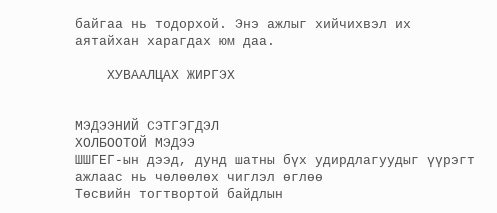байгаа нь тодорхой. Энэ ажлыг хийчихвэл их аятайхан харагдах юм даа.

    ХУВААЛЦАХ ЖИРГЭХ


МЭДЭЭНИЙ СЭТГЭГДЭЛ
ХОЛБООТОЙ МЭДЭЭ
ШШГЕГ-ын дээд, дунд шатны бүх удирдлагуудыг үүрэгт ажлаас нь чөлөөлөх чиглэл өглөө
Төсвийн тогтвортой байдлын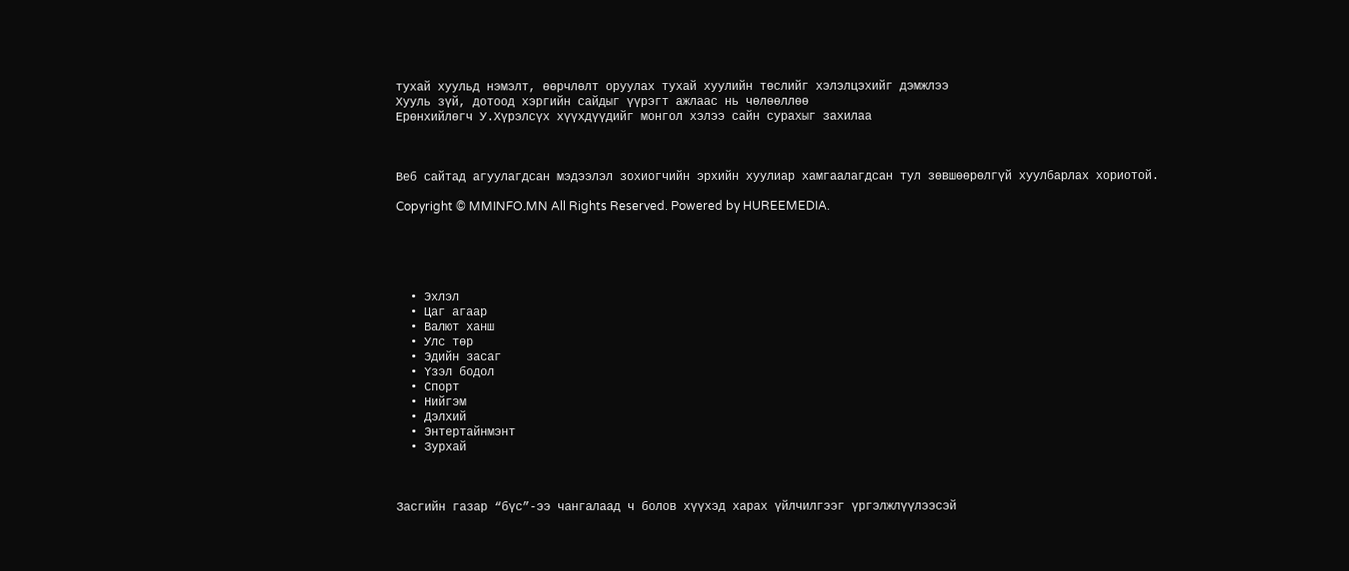тухай хуульд нэмэлт, өөрчлөлт оруулах тухай хуулийн төслийг хэлэлцэхийг дэмжлээ
Хууль зүй, дотоод хэргийн сайдыг үүрэгт ажлаас нь чөлөөллөө
Ерөнхийлөгч У.Хүрэлсүх хүүхдүүдийг монгол хэлээ сайн сурахыг захилаа



Веб сайтад агуулагдсан мэдээлэл зохиогчийн эрхийн хуулиар хамгаалагдсан тул зөвшөөрөлгүй хуулбарлах хориотой.

Copyright © MMINFO.MN All Rights Reserved. Powered by HUREEMEDIA.





  • Эхлэл
  • Цаг агаар
  • Валют ханш
  • Улс төр
  • Эдийн засаг
  • Үзэл бодол
  • Спорт
  • Нийгэм
  • Дэлхий
  • Энтертайнмэнт
  • Зурхай



Засгийн газар “бүс”-ээ чангалаад ч болов хүүхэд харах үйлчилгээг үргэлжлүүлээсэй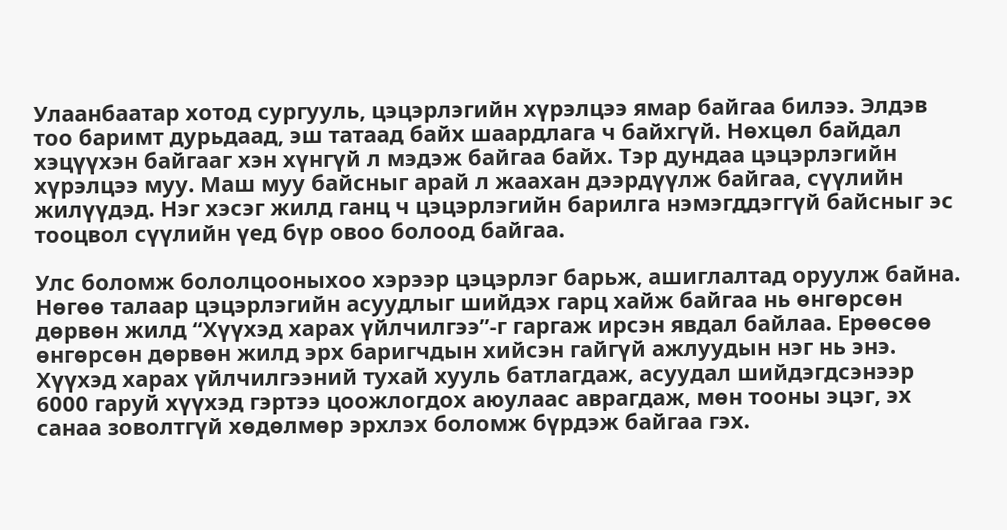Улаанбаатар хотод сургууль, цэцэрлэгийн хүрэлцээ ямар байгаа билээ. Элдэв тоо баримт дурьдаад, эш татаад байх шаардлага ч байхгүй. Нөхцөл байдал хэцүүхэн байгааг хэн хүнгүй л мэдэж байгаа байх. Тэр дундаа цэцэрлэгийн хүрэлцээ муу. Маш муу байсныг арай л жаахан дээрдүүлж байгаа, сүүлийн жилүүдэд. Нэг хэсэг жилд ганц ч цэцэрлэгийн барилга нэмэгддэггүй байсныг эс тооцвол сүүлийн үед бүр овоо болоод байгаа.

Улс боломж бололцооныхоо хэрээр цэцэрлэг барьж, ашиглалтад оруулж байна. Нөгөө талаар цэцэрлэгийн асуудлыг шийдэх гарц хайж байгаа нь өнгөрсөн дөрвөн жилд “Хүүхэд харах үйлчилгээ”-г гаргаж ирсэн явдал байлаа. Ерөөсөө өнгөрсөн дөрвөн жилд эрх баригчдын хийсэн гайгүй ажлуудын нэг нь энэ. Хүүхэд харах үйлчилгээний тухай хууль батлагдаж, асуудал шийдэгдсэнээр 6000 гаруй хүүхэд гэртээ цоожлогдох аюулаас аврагдаж, мөн тооны эцэг, эх санаа зоволтгүй хөдөлмөр эрхлэх боломж бүрдэж байгаа гэх.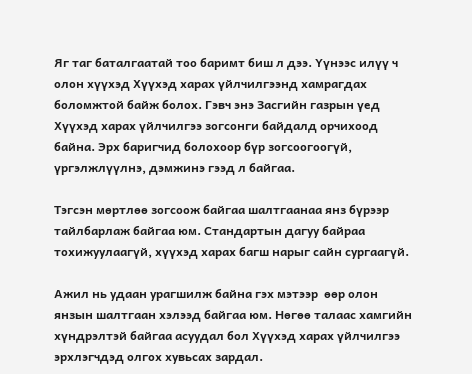Яг таг баталгаатай тоо баримт биш л дээ. Үүнээс илүү ч олон хүүхэд Хүүхэд харах үйлчилгээнд хамрагдах боломжтой байж болох. Гэвч энэ Засгийн газрын үед Хүүхэд харах үйлчилгээ зогсонги байдалд орчихоод байна. Эрх баригчид болохоор бүр зогсоогоогүй, үргэлжлүүлнэ, дэмжинэ гээд л байгаа.

Тэгсэн мөртлөө зогсоож байгаа шалтгаанаа янз бүрээр тайлбарлаж байгаа юм. Стандартын дагуу байраа тохижуулаагүй, хүүхэд харах багш нарыг сайн сургаагүй.

Ажил нь удаан урагшилж байна гэх мэтээр  өөр олон янзын шалтгаан хэлээд байгаа юм. Нөгөө талаас хамгийн хүндрэлтэй байгаа асуудал бол Хүүхэд харах үйлчилгээ эрхлэгчдэд олгох хувьсах зардал.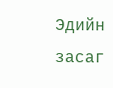Эдийн засаг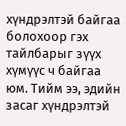хүндрэлтэй байгаа болохоор гэх тайлбарыг зүүх хүмүүс ч байгаа юм. Тийм ээ, эдийн засаг хүндрэлтэй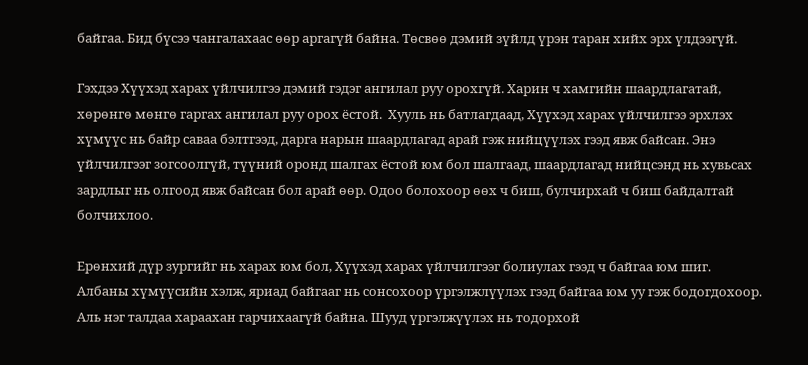байгаа. Бид бүсээ чангалахаас өөр аргагүй байна. Төсвөө дэмий зүйлд үрэн таран хийх эрх үлдээгүй.

Гэхдээ Хүүхэд харах үйлчилгээ дэмий гэдэг ангилал руу орохгүй. Харин ч хамгийн шаардлагатай, хөрөнгө мөнгө гаргах ангилал руу орох ёстой.  Хууль нь батлагдаад, Хүүхэд харах үйлчилгээ эрхлэх хүмүүс нь байр саваа бэлтгээд, дарга нарын шаардлагад арай гэж нийцүүлэх гээд явж байсан. Энэ үйлчилгээг зогсоолгүй, түүний оронд шалгах ёстой юм бол шалгаад, шаардлагад нийцсэнд нь хувьсах зардлыг нь олгоод явж байсан бол арай өөр. Одоо болохоор өөх ч биш, булчирхай ч биш байдалтай болчихлоо.

Ерөнхий дүр зургийг нь харах юм бол, Хүүхэд харах үйлчилгээг болиулах гээд ч байгаа юм шиг. Албаны хүмүүсийн хэлж, яриад байгааг нь сонсохоор үргэлжлүүлэх гээд байгаа юм уу гэж бодогдохоор. Аль нэг талдаа хараахан гарчихаагүй байна. Шууд үргэлжүүлэх нь тодорхой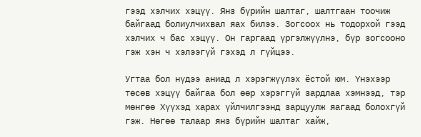гээд хэлчих хэцүү. Янз бүрийн шалтаг, шалтгаан тоочиж байгаад болиулчихвал яах билээ. Зогсоох нь тодорхой гээд хэлчих ч бас хэцүү. Он гаргаад үргэлжүүлнэ, бүр зогсооно гэж хэн ч хэлээгүй гэхэд л гүйцээ.

Угтаа бол нүдээ аниад л хэрэгжүүлэх ёстой юм. Үнэхээр төсөв хэцүү байгаа бол өөр хэрэггүй зардлаа хэмнээд, тэр мөнгөө Хүүхэд харах үйлчилгээнд зарцуулж яагаад болохгүй гэж. Нөгөө талаар янз бүрийн шалтаг хайж,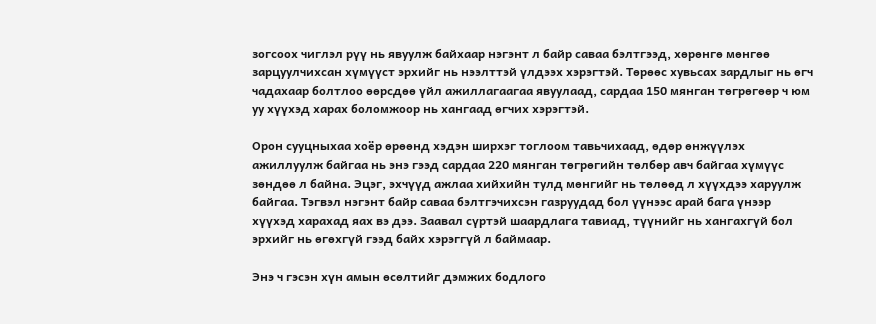зогсоох чиглэл рүү нь явуулж байхаар нэгэнт л байр саваа бэлтгээд, хөрөнгө мөнгөө зарцуулчихсан хүмүүст эрхийг нь нээлттэй үлдээх хэрэгтэй. Төрөөс хувьсах зардлыг нь өгч чадахаар болтлоо өөрсдөө үйл ажиллагаагаа явуулаад, сардаа 150 мянган төгрөгөөр ч юм уу хүүхэд харах боломжоор нь хангаад өгчих хэрэгтэй.

Орон сууцныхаа хоёр өрөөнд хэдэн ширхэг тоглоом тавьчихаад, өдөр өнжүүлэх ажиллуулж байгаа нь энэ гээд сардаа 220 мянган төгрөгийн төлбөр авч байгаа хүмүүс зөндөө л байна. Эцэг, эхчүүд ажлаа хийхийн тулд мөнгийг нь төлөөд л хүүхдээ харуулж байгаа. Тэгвэл нэгэнт байр саваа бэлтгэчихсэн газруудад бол үүнээс арай бага үнээр хүүхэд харахад яах вэ дээ. Заавал сүртэй шаардлага тавиад, түүнийг нь хангахгүй бол эрхийг нь өгөхгүй гээд байх хэрэггүй л баймаар.

Энэ ч гэсэн хүн амын өсөлтийг дэмжих бодлого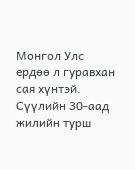Монгол Улс ердөө л гуравхан сая хүнтэй. Сүүлийн 30-аад жилийн турш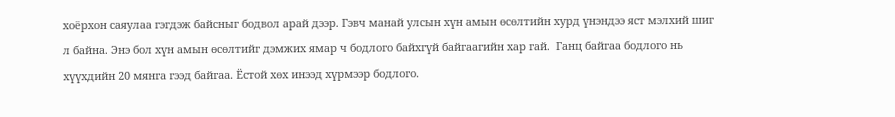хоёрхон саяулаа гэгдэж байсныг бодвол арай дээр. Гэвч манай улсын хүн амын өсөлтийн хурд үнэндээ яст мэлхий шиг л байна. Энэ бол хүн амын өсөлтийг дэмжих ямар ч бодлого байхгүй байгаагийн хар гай.  Ганц байгаа бодлого нь хүүхдийн 20 мянга гээд байгаа. Ёстой хөх инээд хүрмээр бодлого.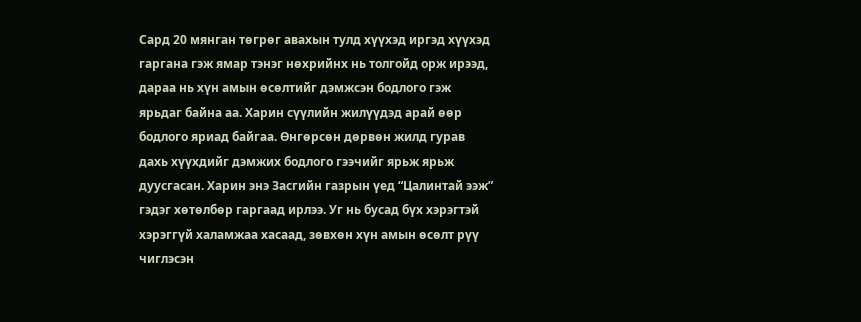Сард 20 мянган төгрөг авахын тулд хүүхэд иргэд хүүхэд гаргана гэж ямар тэнэг нөхрийнх нь толгойд орж ирээд, дараа нь хүн амын өсөлтийг дэмжсэн бодлого гэж ярьдаг байна аа. Харин сүүлийн жилүүдэд арай өөр бодлого яриад байгаа. Өнгөрсөн дөрвөн жилд гурав дахь хүүхдийг дэмжих бодлого гээчийг ярьж ярьж дуусгасан. Харин энэ Засгийн газрын үед “Цалинтай ээж” гэдэг хөтөлбөр гаргаад ирлээ. Уг нь бусад бүх хэрэгтэй хэрэггүй халамжаа хасаад, зөвхөн хүн амын өсөлт рүү чиглэсэн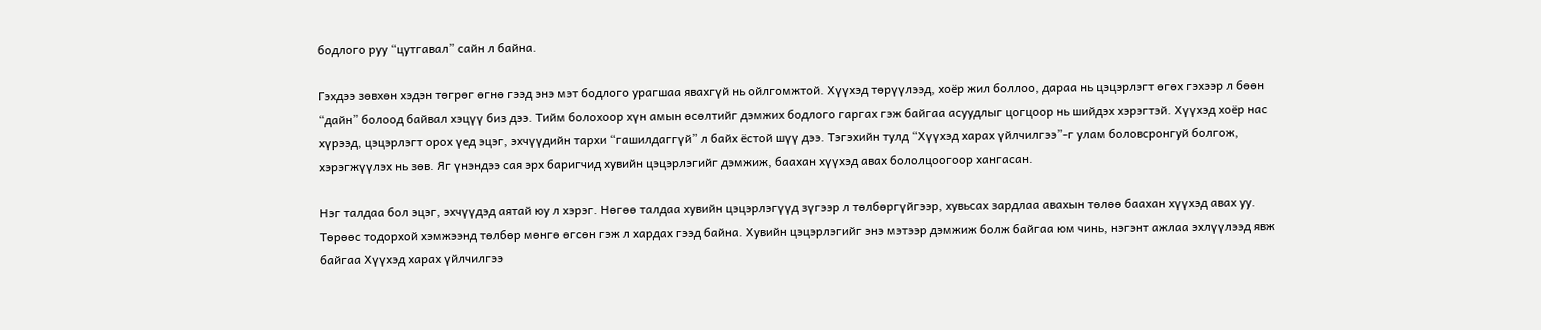бодлого руу “цутгавал” сайн л байна.

Гэхдээ зөвхөн хэдэн төгрөг өгнө гээд энэ мэт бодлого урагшаа явахгүй нь ойлгомжтой. Хүүхэд төрүүлээд, хоёр жил боллоо, дараа нь цэцэрлэгт өгөх гэхээр л бөөн “дайн” болоод байвал хэцүү биз дээ. Тийм болохоор хүн амын өсөлтийг дэмжих бодлого гаргах гэж байгаа асуудлыг цогцоор нь шийдэх хэрэгтэй. Хүүхэд хоёр нас хүрээд, цэцэрлэгт орох үед эцэг, эхчүүдийн тархи “гашилдаггүй” л байх ёстой шүү дээ. Тэгэхийн тулд “Хүүхэд харах үйлчилгээ”-г улам боловсронгуй болгож, хэрэгжүүлэх нь зөв. Яг үнэндээ сая эрх баригчид хувийн цэцэрлэгийг дэмжиж, баахан хүүхэд авах бололцоогоор хангасан.

Нэг талдаа бол эцэг, эхчүүдэд аятай юу л хэрэг. Нөгөө талдаа хувийн цэцэрлэгүүд зүгээр л төлбөргүйгээр, хувьсах зардлаа авахын төлөө баахан хүүхэд авах уу. Төрөөс тодорхой хэмжээнд төлбөр мөнгө өгсөн гэж л хардах гээд байна. Хувийн цэцэрлэгийг энэ мэтээр дэмжиж болж байгаа юм чинь, нэгэнт ажлаа эхлүүлээд явж байгаа Хүүхэд харах үйлчилгээ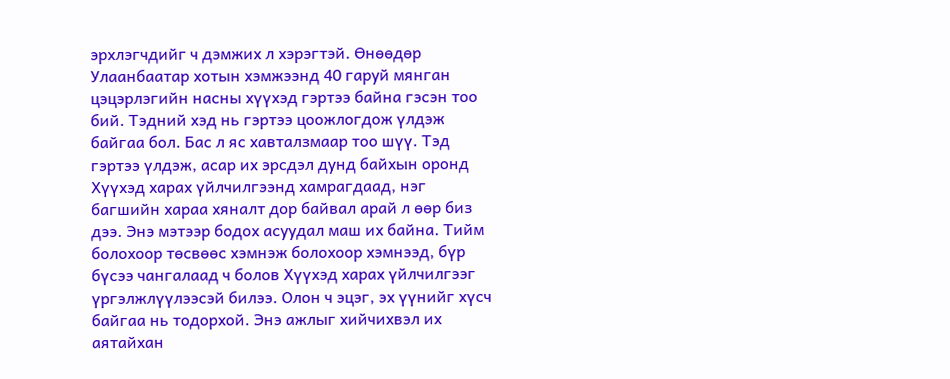эрхлэгчдийг ч дэмжих л хэрэгтэй. Өнөөдөр Улаанбаатар хотын хэмжээнд 40 гаруй мянган цэцэрлэгийн насны хүүхэд гэртээ байна гэсэн тоо бий. Тэдний хэд нь гэртээ цоожлогдож үлдэж байгаа бол. Бас л яс хавталзмаар тоо шүү. Тэд гэртээ үлдэж, асар их эрсдэл дунд байхын оронд Хүүхэд харах үйлчилгээнд хамрагдаад, нэг багшийн хараа хяналт дор байвал арай л өөр биз дээ. Энэ мэтээр бодох асуудал маш их байна. Тийм болохоор төсвөөс хэмнэж болохоор хэмнээд, бүр бүсээ чангалаад ч болов Хүүхэд харах үйлчилгээг үргэлжлүүлээсэй билээ. Олон ч эцэг, эх үүнийг хүсч байгаа нь тодорхой. Энэ ажлыг хийчихвэл их аятайхан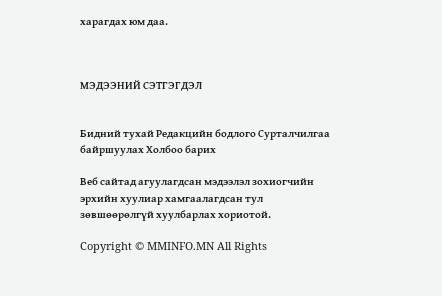харагдах юм даа.



МЭДЭЭНИЙ СЭТГЭГДЭЛ


Бидний тухай Редакцийн бодлого Сурталчилгаа байршуулах Холбоо барих

Веб сайтад агуулагдсан мэдээлэл зохиогчийн эрхийн хуулиар хамгаалагдсан тул зөвшөөрөлгүй хуулбарлах хориотой.

Copyright © MMINFO.MN All Rights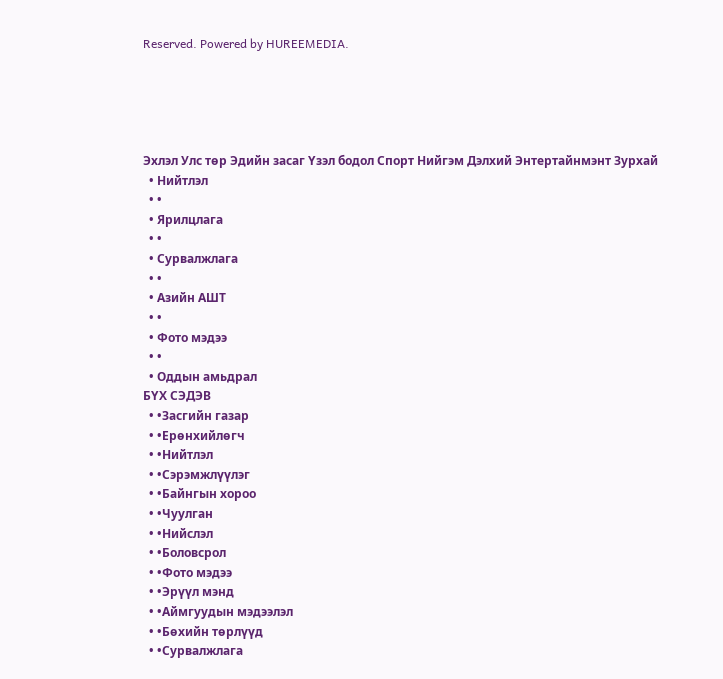Reserved. Powered by HUREEMEDIA.





Эхлэл Улс төр Эдийн засаг Үзэл бодол Спорт Нийгэм Дэлхий Энтертайнмэнт Зурхай
  • Нийтлэл
  • •
  • Ярилцлага
  • •
  • Сурвалжлага
  • •
  • Азийн АШТ
  • •
  • Фото мэдээ
  • •
  • Оддын амьдрал
БҮХ СЭДЭВ
  • •Засгийн газар
  • •Ерөнхийлөгч
  • •Нийтлэл
  • •Сэрэмжлүүлэг
  • •Байнгын хороо
  • •Чуулган
  • •Нийслэл
  • •Боловсрол
  • •Фото мэдээ
  • •Эрүүл мэнд
  • •Аймгуудын мэдээлэл
  • •Бөхийн төрлүүд
  • •Сурвалжлага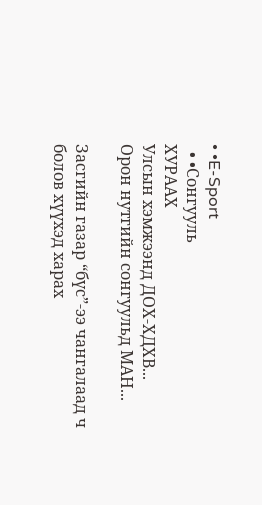• •E-Sport
  • •Сонгууль
ХУРААХ
Улсын хэмжээнд ДОХ-ХДХВ...
Орон нутгийн сонгуульд МАН...

Засгийн газар “бүс”-ээ чангалаад ч болов хүүхэд харах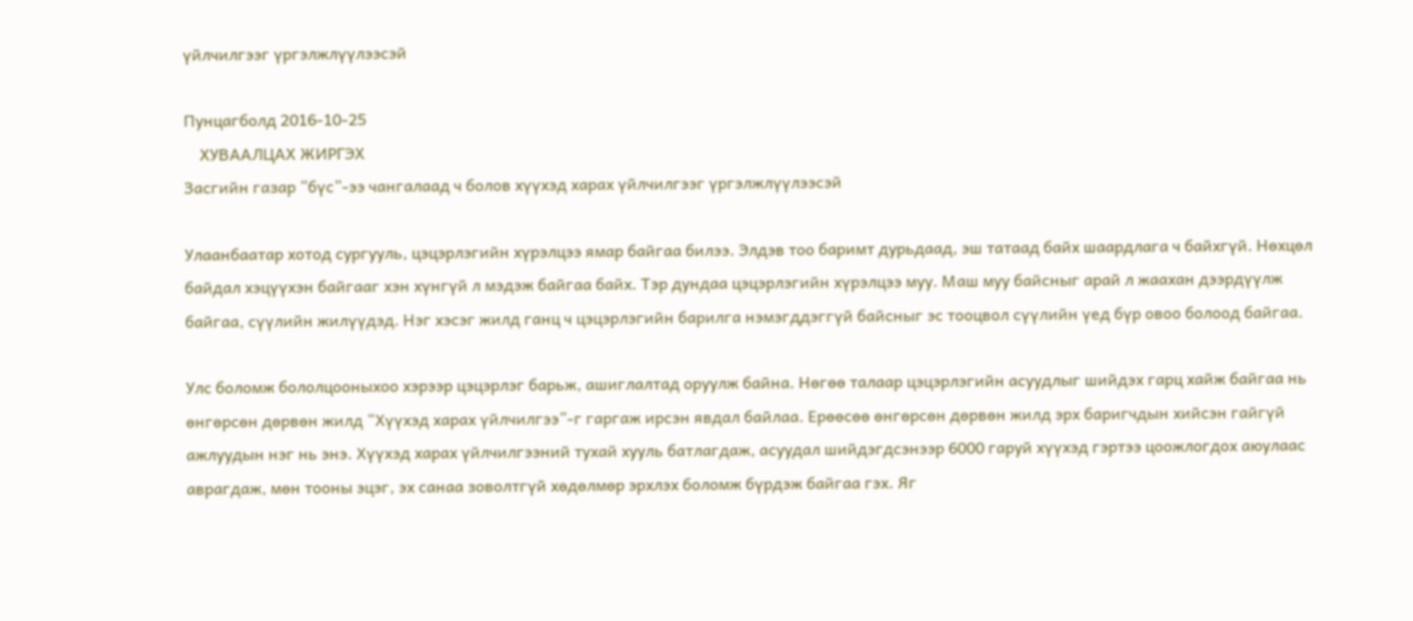үйлчилгээг үргэлжлүүлээсэй

Пунцагболд 2016-10-25
    ХУВААЛЦАХ ЖИРГЭХ
Засгийн газар “бүс”-ээ чангалаад ч болов хүүхэд харах үйлчилгээг үргэлжлүүлээсэй

Улаанбаатар хотод сургууль, цэцэрлэгийн хүрэлцээ ямар байгаа билээ. Элдэв тоо баримт дурьдаад, эш татаад байх шаардлага ч байхгүй. Нөхцөл байдал хэцүүхэн байгааг хэн хүнгүй л мэдэж байгаа байх. Тэр дундаа цэцэрлэгийн хүрэлцээ муу. Маш муу байсныг арай л жаахан дээрдүүлж байгаа, сүүлийн жилүүдэд. Нэг хэсэг жилд ганц ч цэцэрлэгийн барилга нэмэгддэггүй байсныг эс тооцвол сүүлийн үед бүр овоо болоод байгаа.

Улс боломж бололцооныхоо хэрээр цэцэрлэг барьж, ашиглалтад оруулж байна. Нөгөө талаар цэцэрлэгийн асуудлыг шийдэх гарц хайж байгаа нь өнгөрсөн дөрвөн жилд “Хүүхэд харах үйлчилгээ”-г гаргаж ирсэн явдал байлаа. Ерөөсөө өнгөрсөн дөрвөн жилд эрх баригчдын хийсэн гайгүй ажлуудын нэг нь энэ. Хүүхэд харах үйлчилгээний тухай хууль батлагдаж, асуудал шийдэгдсэнээр 6000 гаруй хүүхэд гэртээ цоожлогдох аюулаас аврагдаж, мөн тооны эцэг, эх санаа зоволтгүй хөдөлмөр эрхлэх боломж бүрдэж байгаа гэх. Яг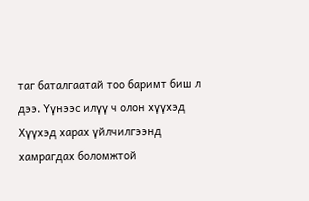таг баталгаатай тоо баримт биш л дээ. Үүнээс илүү ч олон хүүхэд Хүүхэд харах үйлчилгээнд хамрагдах боломжтой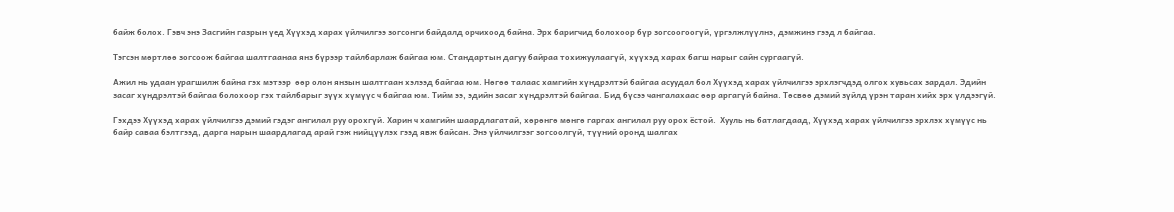байж болох. Гэвч энэ Засгийн газрын үед Хүүхэд харах үйлчилгээ зогсонги байдалд орчихоод байна. Эрх баригчид болохоор бүр зогсоогоогүй, үргэлжлүүлнэ, дэмжинэ гээд л байгаа.

Тэгсэн мөртлөө зогсоож байгаа шалтгаанаа янз бүрээр тайлбарлаж байгаа юм. Стандартын дагуу байраа тохижуулаагүй, хүүхэд харах багш нарыг сайн сургаагүй.

Ажил нь удаан урагшилж байна гэх мэтээр  өөр олон янзын шалтгаан хэлээд байгаа юм. Нөгөө талаас хамгийн хүндрэлтэй байгаа асуудал бол Хүүхэд харах үйлчилгээ эрхлэгчдэд олгох хувьсах зардал. Эдийн засаг хүндрэлтэй байгаа болохоор гэх тайлбарыг зүүх хүмүүс ч байгаа юм. Тийм ээ, эдийн засаг хүндрэлтэй байгаа. Бид бүсээ чангалахаас өөр аргагүй байна. Төсвөө дэмий зүйлд үрэн таран хийх эрх үлдээгүй.

Гэхдээ Хүүхэд харах үйлчилгээ дэмий гэдэг ангилал руу орохгүй. Харин ч хамгийн шаардлагатай, хөрөнгө мөнгө гаргах ангилал руу орох ёстой.  Хууль нь батлагдаад, Хүүхэд харах үйлчилгээ эрхлэх хүмүүс нь байр саваа бэлтгээд, дарга нарын шаардлагад арай гэж нийцүүлэх гээд явж байсан. Энэ үйлчилгээг зогсоолгүй, түүний оронд шалгах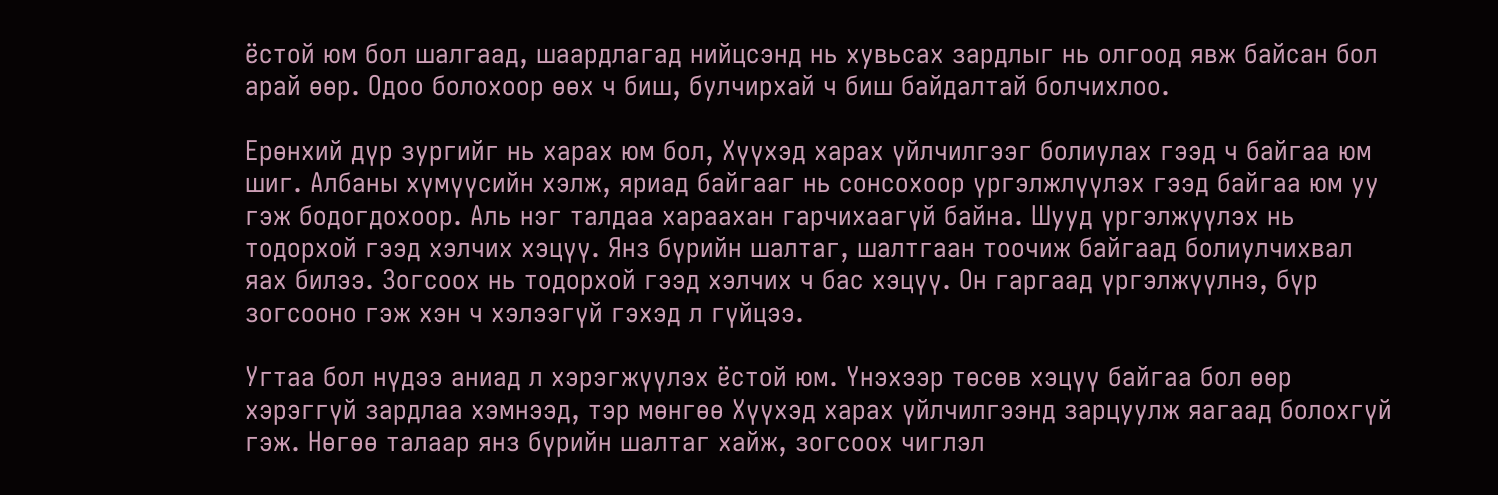ёстой юм бол шалгаад, шаардлагад нийцсэнд нь хувьсах зардлыг нь олгоод явж байсан бол арай өөр. Одоо болохоор өөх ч биш, булчирхай ч биш байдалтай болчихлоо.

Ерөнхий дүр зургийг нь харах юм бол, Хүүхэд харах үйлчилгээг болиулах гээд ч байгаа юм шиг. Албаны хүмүүсийн хэлж, яриад байгааг нь сонсохоор үргэлжлүүлэх гээд байгаа юм уу гэж бодогдохоор. Аль нэг талдаа хараахан гарчихаагүй байна. Шууд үргэлжүүлэх нь тодорхой гээд хэлчих хэцүү. Янз бүрийн шалтаг, шалтгаан тоочиж байгаад болиулчихвал яах билээ. Зогсоох нь тодорхой гээд хэлчих ч бас хэцүү. Он гаргаад үргэлжүүлнэ, бүр зогсооно гэж хэн ч хэлээгүй гэхэд л гүйцээ.

Угтаа бол нүдээ аниад л хэрэгжүүлэх ёстой юм. Үнэхээр төсөв хэцүү байгаа бол өөр хэрэггүй зардлаа хэмнээд, тэр мөнгөө Хүүхэд харах үйлчилгээнд зарцуулж яагаад болохгүй гэж. Нөгөө талаар янз бүрийн шалтаг хайж, зогсоох чиглэл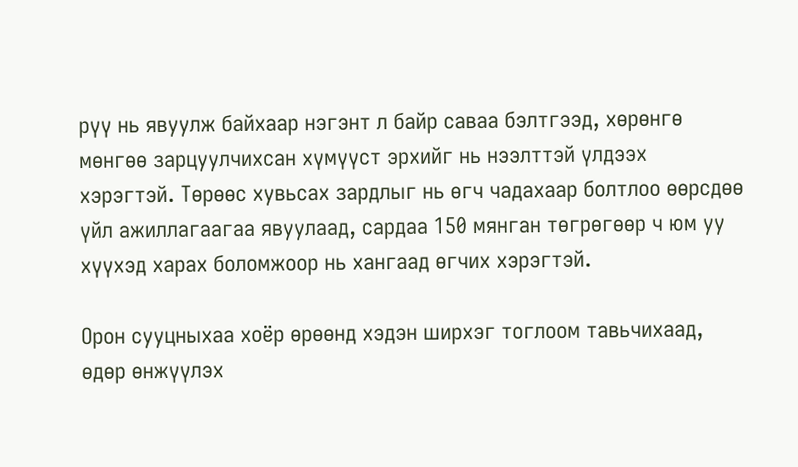рүү нь явуулж байхаар нэгэнт л байр саваа бэлтгээд, хөрөнгө мөнгөө зарцуулчихсан хүмүүст эрхийг нь нээлттэй үлдээх хэрэгтэй. Төрөөс хувьсах зардлыг нь өгч чадахаар болтлоо өөрсдөө үйл ажиллагаагаа явуулаад, сардаа 150 мянган төгрөгөөр ч юм уу хүүхэд харах боломжоор нь хангаад өгчих хэрэгтэй.

Орон сууцныхаа хоёр өрөөнд хэдэн ширхэг тоглоом тавьчихаад, өдөр өнжүүлэх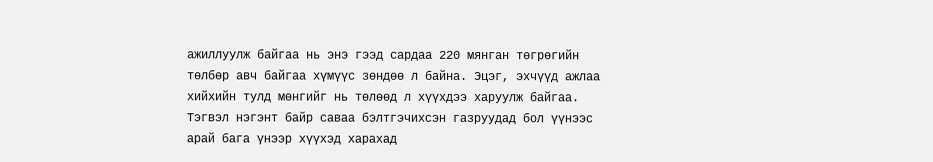ажиллуулж байгаа нь энэ гээд сардаа 220 мянган төгрөгийн төлбөр авч байгаа хүмүүс зөндөө л байна. Эцэг, эхчүүд ажлаа хийхийн тулд мөнгийг нь төлөөд л хүүхдээ харуулж байгаа. Тэгвэл нэгэнт байр саваа бэлтгэчихсэн газруудад бол үүнээс арай бага үнээр хүүхэд харахад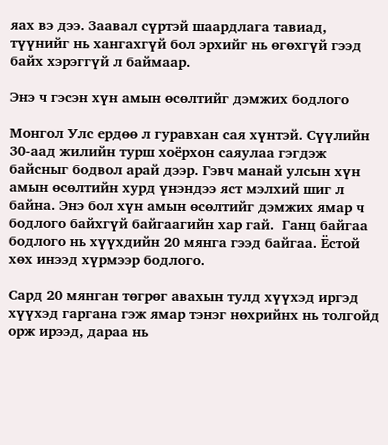яах вэ дээ. Заавал сүртэй шаардлага тавиад, түүнийг нь хангахгүй бол эрхийг нь өгөхгүй гээд байх хэрэггүй л баймаар.

Энэ ч гэсэн хүн амын өсөлтийг дэмжих бодлого

Монгол Улс ердөө л гуравхан сая хүнтэй. Сүүлийн 30-аад жилийн турш хоёрхон саяулаа гэгдэж байсныг бодвол арай дээр. Гэвч манай улсын хүн амын өсөлтийн хурд үнэндээ яст мэлхий шиг л байна. Энэ бол хүн амын өсөлтийг дэмжих ямар ч бодлого байхгүй байгаагийн хар гай.  Ганц байгаа бодлого нь хүүхдийн 20 мянга гээд байгаа. Ёстой хөх инээд хүрмээр бодлого.

Сард 20 мянган төгрөг авахын тулд хүүхэд иргэд хүүхэд гаргана гэж ямар тэнэг нөхрийнх нь толгойд орж ирээд, дараа нь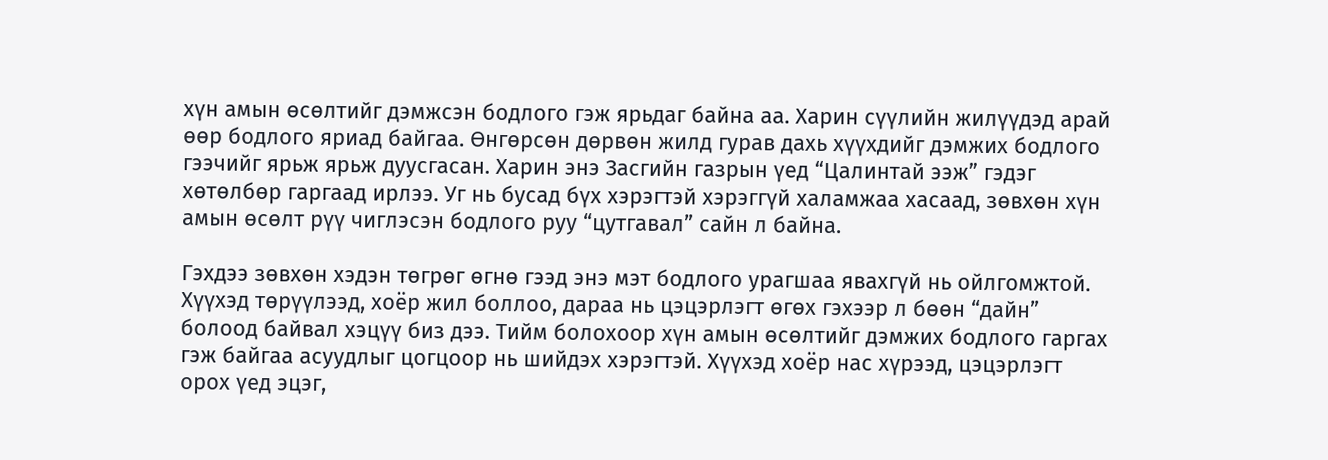хүн амын өсөлтийг дэмжсэн бодлого гэж ярьдаг байна аа. Харин сүүлийн жилүүдэд арай өөр бодлого яриад байгаа. Өнгөрсөн дөрвөн жилд гурав дахь хүүхдийг дэмжих бодлого гээчийг ярьж ярьж дуусгасан. Харин энэ Засгийн газрын үед “Цалинтай ээж” гэдэг хөтөлбөр гаргаад ирлээ. Уг нь бусад бүх хэрэгтэй хэрэггүй халамжаа хасаад, зөвхөн хүн амын өсөлт рүү чиглэсэн бодлого руу “цутгавал” сайн л байна.

Гэхдээ зөвхөн хэдэн төгрөг өгнө гээд энэ мэт бодлого урагшаа явахгүй нь ойлгомжтой. Хүүхэд төрүүлээд, хоёр жил боллоо, дараа нь цэцэрлэгт өгөх гэхээр л бөөн “дайн” болоод байвал хэцүү биз дээ. Тийм болохоор хүн амын өсөлтийг дэмжих бодлого гаргах гэж байгаа асуудлыг цогцоор нь шийдэх хэрэгтэй. Хүүхэд хоёр нас хүрээд, цэцэрлэгт орох үед эцэг,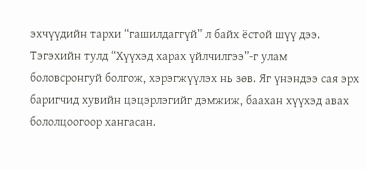эхчүүдийн тархи “гашилдаггүй” л байх ёстой шүү дээ. Тэгэхийн тулд “Хүүхэд харах үйлчилгээ”-г улам боловсронгуй болгож, хэрэгжүүлэх нь зөв. Яг үнэндээ сая эрх баригчид хувийн цэцэрлэгийг дэмжиж, баахан хүүхэд авах бололцоогоор хангасан.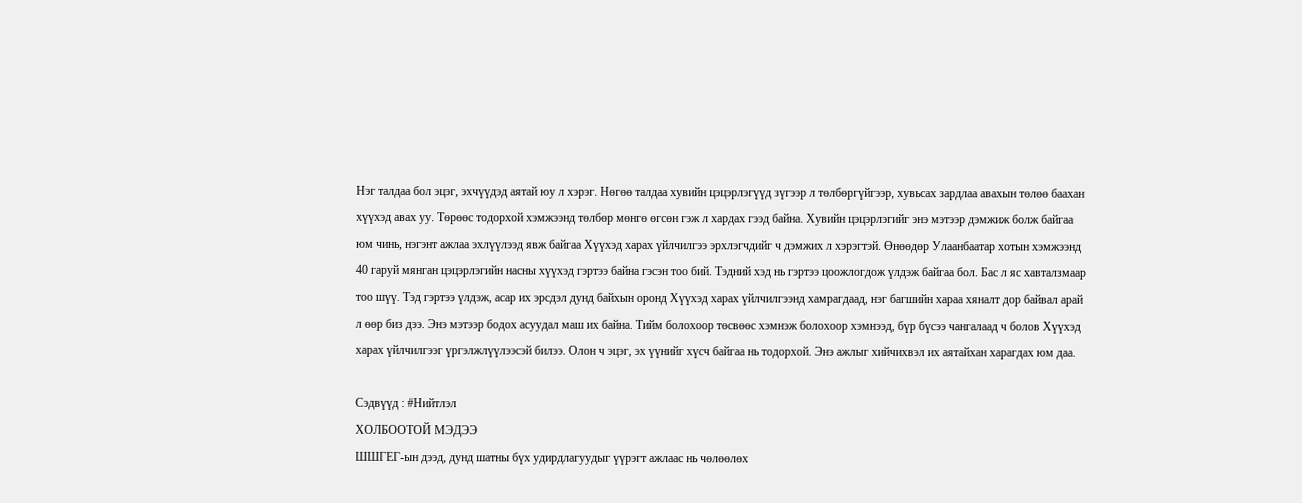Нэг талдаа бол эцэг, эхчүүдэд аятай юу л хэрэг. Нөгөө талдаа хувийн цэцэрлэгүүд зүгээр л төлбөргүйгээр, хувьсах зардлаа авахын төлөө баахан хүүхэд авах уу. Төрөөс тодорхой хэмжээнд төлбөр мөнгө өгсөн гэж л хардах гээд байна. Хувийн цэцэрлэгийг энэ мэтээр дэмжиж болж байгаа юм чинь, нэгэнт ажлаа эхлүүлээд явж байгаа Хүүхэд харах үйлчилгээ эрхлэгчдийг ч дэмжих л хэрэгтэй. Өнөөдөр Улаанбаатар хотын хэмжээнд 40 гаруй мянган цэцэрлэгийн насны хүүхэд гэртээ байна гэсэн тоо бий. Тэдний хэд нь гэртээ цоожлогдож үлдэж байгаа бол. Бас л яс хавталзмаар тоо шүү. Тэд гэртээ үлдэж, асар их эрсдэл дунд байхын оронд Хүүхэд харах үйлчилгээнд хамрагдаад, нэг багшийн хараа хяналт дор байвал арай л өөр биз дээ. Энэ мэтээр бодох асуудал маш их байна. Тийм болохоор төсвөөс хэмнэж болохоор хэмнээд, бүр бүсээ чангалаад ч болов Хүүхэд харах үйлчилгээг үргэлжлүүлээсэй билээ. Олон ч эцэг, эх үүнийг хүсч байгаа нь тодорхой. Энэ ажлыг хийчихвэл их аятайхан харагдах юм даа.

Сэдвүүд : #Нийтлэл
ХОЛБООТОЙ МЭДЭЭ
ШШГЕГ-ын дээд, дунд шатны бүх удирдлагуудыг үүрэгт ажлаас нь чөлөөлөх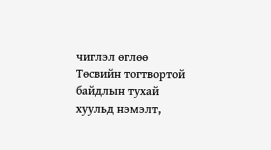чиглэл өглөө
Төсвийн тогтвортой байдлын тухай хуульд нэмэлт,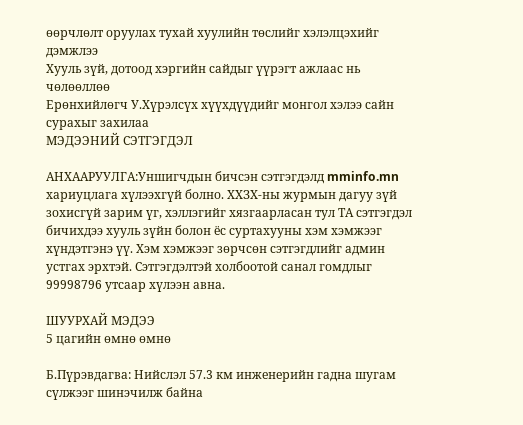өөрчлөлт оруулах тухай хуулийн төслийг хэлэлцэхийг дэмжлээ
Хууль зүй, дотоод хэргийн сайдыг үүрэгт ажлаас нь чөлөөллөө
Ерөнхийлөгч У.Хүрэлсүх хүүхдүүдийг монгол хэлээ сайн сурахыг захилаа
МЭДЭЭНИЙ СЭТГЭГДЭЛ

АНХААРУУЛГА:Уншигчдын бичсэн сэтгэгдэлд mminfo.mn хариуцлага хүлээхгүй болно. ХХЗХ-ны журмын дагуу зүй зохисгүй зарим үг, хэллэгийг хязгаарласан тул ТА сэтгэгдэл бичихдээ хууль зүйн болон ёс суртахууны хэм хэмжээг хүндэтгэнэ үү. Хэм хэмжээг зөрчсөн сэтгэгдлийг админ устгах эрхтэй. Сэтгэгдэлтэй холбоотой санал гомдлыг 99998796 утсаар хүлээн авна.

ШУУРХАЙ МЭДЭЭ
5 цагийн өмнө өмнө

Б.Пүрэвдагва: Нийслэл 57.3 км инженерийн гадна шугам сүлжээг шинэчилж байна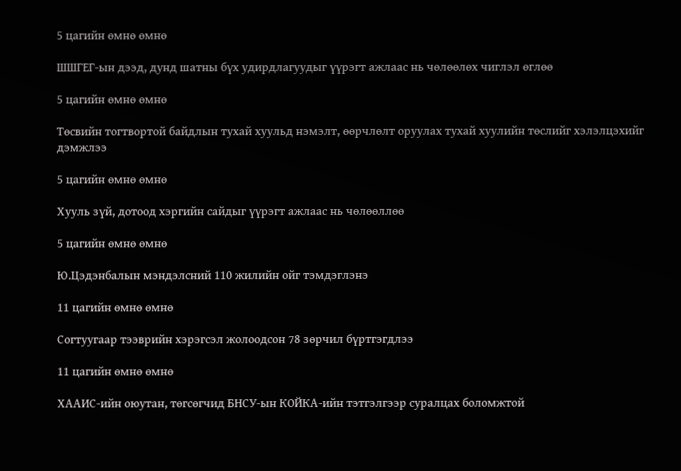5 цагийн өмнө өмнө

ШШГЕГ-ын дээд, дунд шатны бүх удирдлагуудыг үүрэгт ажлаас нь чөлөөлөх чиглэл өглөө

5 цагийн өмнө өмнө

Төсвийн тогтвортой байдлын тухай хуульд нэмэлт, өөрчлөлт оруулах тухай хуулийн төслийг хэлэлцэхийг дэмжлээ

5 цагийн өмнө өмнө

Хууль зүй, дотоод хэргийн сайдыг үүрэгт ажлаас нь чөлөөллөө

5 цагийн өмнө өмнө

Ю.Цэдэнбалын мэндэлсний 110 жилийн ойг тэмдэглэнэ

11 цагийн өмнө өмнө

Согтуугаар тээврийн хэрэгсэл жолоодсон 78 зөрчил бүртгэгдлээ

11 цагийн өмнө өмнө

ХААИС-ийн оюутан, төгсөгчид БНСУ-ын КОЙКА-ийн тэтгэлгээр суралцах боломжтой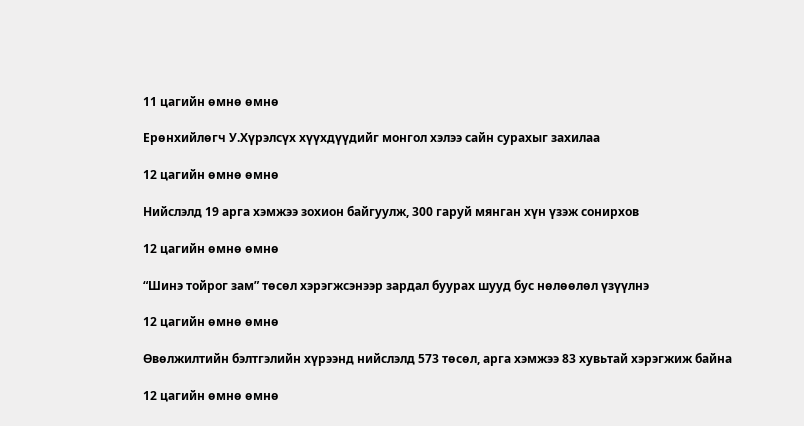11 цагийн өмнө өмнө

Ерөнхийлөгч У.Хүрэлсүх хүүхдүүдийг монгол хэлээ сайн сурахыг захилаа

12 цагийн өмнө өмнө

Нийслэлд 19 арга хэмжээ зохион байгуулж, 300 гаруй мянган хүн үзэж сонирхов

12 цагийн өмнө өмнө

“Шинэ тойрог зам” төсөл хэрэгжсэнээр зардал буурах шууд бус нөлөөлөл үзүүлнэ

12 цагийн өмнө өмнө

Өвөлжилтийн бэлтгэлийн хүрээнд нийслэлд 573 төсөл, арга хэмжээ 83 хувьтай хэрэгжиж байна

12 цагийн өмнө өмнө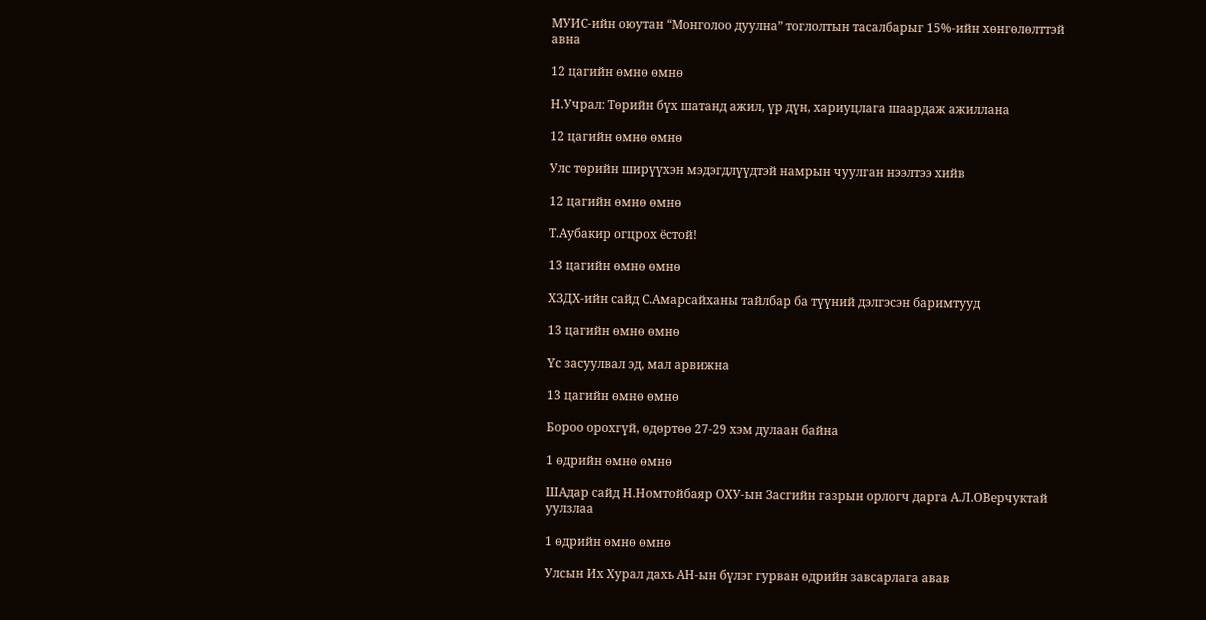МУИС-ийн оюутан “Монголоо дуулна” тоглолтын тасалбарыг 15%-ийн хөнгөлөлттэй авна

12 цагийн өмнө өмнө

Н.Учрал: Төрийн бүх шатанд ажил, үр дүн, хариуцлага шаардаж ажиллана

12 цагийн өмнө өмнө

Улс төрийн ширүүхэн мэдэгдлүүдтэй намрын чуулган нээлтээ хийв

12 цагийн өмнө өмнө

Т.Аубакир огцрох ёстой!

13 цагийн өмнө өмнө

ХЗДХ-ийн сайд С.Амарсайханы тайлбар ба түүний дэлгэсэн баримтууд

13 цагийн өмнө өмнө

Үс засуулвал эд, мал арвижна

13 цагийн өмнө өмнө

Бороо орохгүй, өдөртөө 27-29 хэм дулаан байна

1 өдрийн өмнө өмнө

ШАдар сайд Н.Номтойбаяр ОХУ-ын Засгийн газрын орлогч дарга А.Л.ОВерчуктай уулзлаа

1 өдрийн өмнө өмнө

Улсын Их Хурал дахь АН-ын бүлэг гурван өдрийн завсарлага авав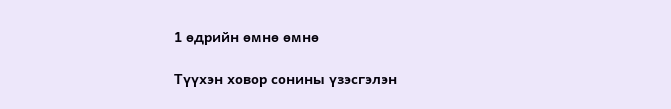1 өдрийн өмнө өмнө

Түүхэн ховор сонины үзэсгэлэн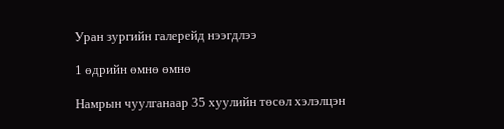Уран зургийн галерейд нээгдлээ

1 өдрийн өмнө өмнө

Намрын чуулганаар 35 хуулийн төсөл хэлэлцэн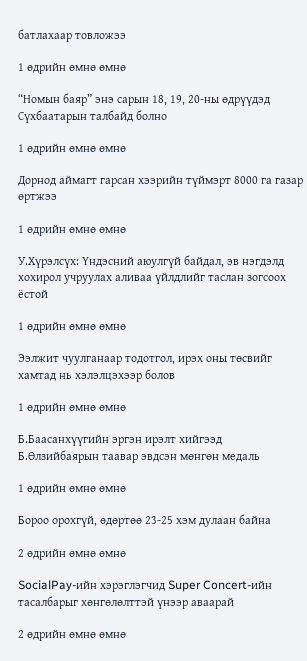батлахаар товложээ

1 өдрийн өмнө өмнө

“Номын баяр” энэ сарын 18, 19, 20-ны өдрүүдэд Сүхбаатарын талбайд болно

1 өдрийн өмнө өмнө

Дорнод аймагт гарсан хээрийн түймэрт 8000 га газар өртжээ

1 өдрийн өмнө өмнө

У.Хүрэлсүх: Үндэсний аюулгүй байдал, эв нэгдэлд хохирол учруулах аливаа үйлдлийг таслан зогсоох ёстой

1 өдрийн өмнө өмнө

Ээлжит чуулганаар тодотгол, ирэх оны төсвийг хамтад нь хэлэлцэхээр болов

1 өдрийн өмнө өмнө

Б.Баасанхүүгийн эргэн ирэлт хийгээд Б.Өлзийбаярын таавар эвдсэн мөнгөн медаль

1 өдрийн өмнө өмнө

Бороо орохгүй, өдөртөө 23-25 хэм дулаан байна

2 өдрийн өмнө өмнө

SocialPay-ийн хэрэглэгчид Super Concert-ийн тасалбарыг хөнгөлөлттэй үнээр аваарай

2 өдрийн өмнө өмнө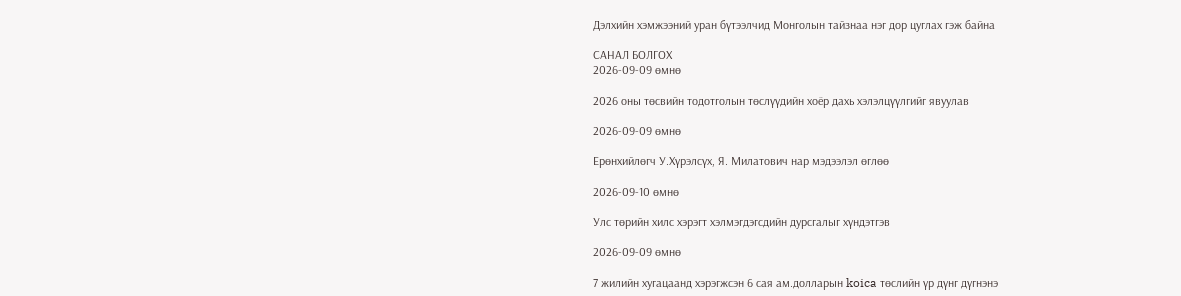Дэлхийн хэмжээний уран бүтээлчид Монголын тайзнаа нэг дор цуглах гэж байна

САНАЛ БОЛГОХ
2026-09-09 өмнө

2026 оны төсвийн тодотголын төслүүдийн хоёр дахь хэлэлцүүлгийг явуулав

2026-09-09 өмнө

Ерөнхийлөгч У.Хүрэлсүх, Я. Милатович нар мэдээлэл өглөө

2026-09-10 өмнө

Улс төрийн хилс хэрэгт хэлмэгдэгсдийн дурсгалыг хүндэтгэв

2026-09-09 өмнө

7 жилийн хугацаанд хэрэгжсэн 6 сая ам.долларын koica төслийн үр дүнг дүгнэнэ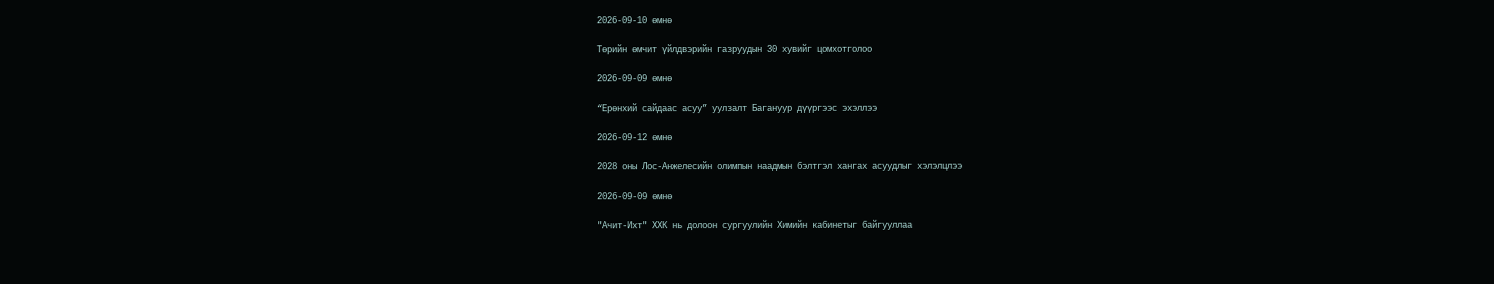2026-09-10 өмнө

Төрийн өмчит үйлдвэрийн газруудын 30 хувийг цомхотголоо

2026-09-09 өмнө

“Ерөнхий сайдаас асуу” уулзалт Багануур дүүргээс эхэллээ

2026-09-12 өмнө

2028 оны Лос-Анжелесийн олимпын наадмын бэлтгэл хангах асуудлыг хэлэлцлээ

2026-09-09 өмнө

"Ачит-Ихт" ХХК нь долоон сургуулийн Химийн кабинетыг байгууллаа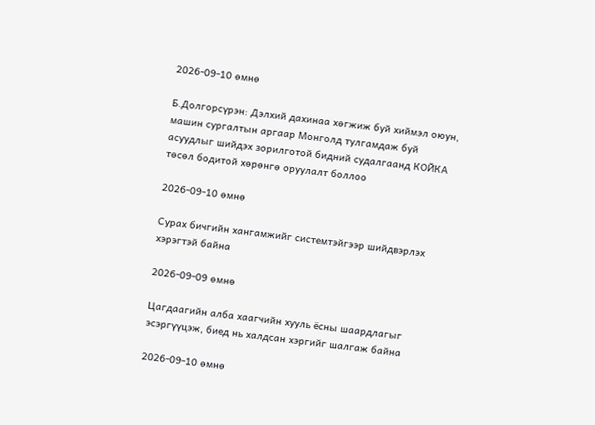2026-09-10 өмнө

Б.Долгорсүрэн: Дэлхий дахинаа хөгжиж буй хиймэл оюун, машин сургалтын аргаар Монголд тулгамдаж буй асуудлыг шийдэх зорилготой бидний судалгаанд КОЙКА төсөл бодитой хөрөнгө оруулалт боллоо

2026-09-10 өмнө

Сурах бичгийн хангамжийг системтэйгээр шийдвэрлэх хэрэгтэй байна

2026-09-09 өмнө

Цагдаагийн алба хаагчийн хууль ёсны шаардлагыг эсэргүүцэж, биед нь халдсан хэргийг шалгаж байна

2026-09-10 өмнө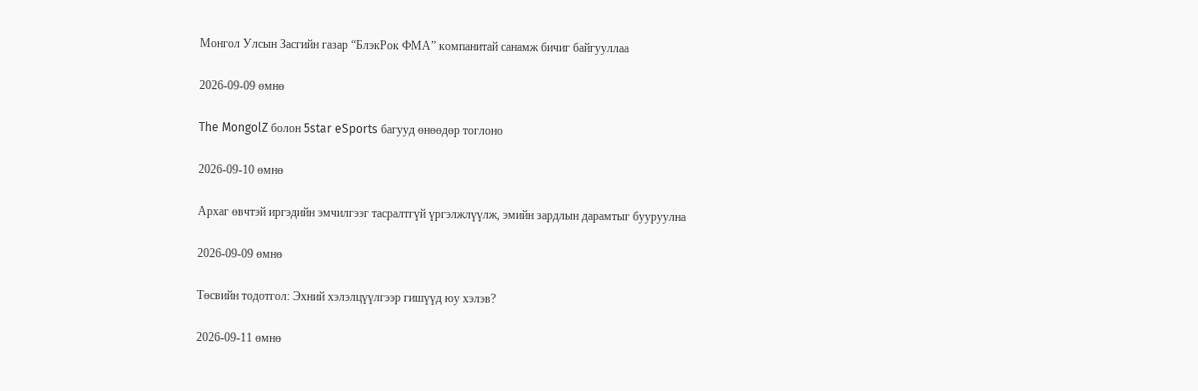Монгол Улсын Засгийн газар “БлэкРок ФМА” компанитай санамж бичиг байгууллаа

2026-09-09 өмнө

The MongolZ болон 5star eSports багууд өнөөдөр тоглоно

2026-09-10 өмнө

Архаг өвчтэй иргэдийн эмчилгээг тасралтгүй үргэлжлүүлж, эмийн зардлын дарамтыг бууруулна

2026-09-09 өмнө

Төсвийн тодотгол: Эхний хэлэлцүүлгээр гишүүд юу хэлэв?

2026-09-11 өмнө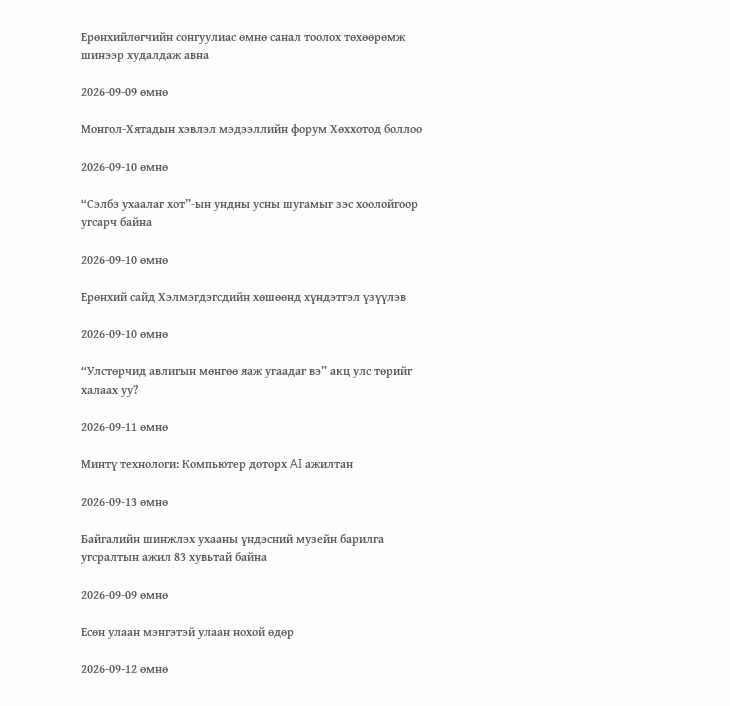Ерөнхийлөгчийн сонгуулиас өмнө санал тоолох төхөөрөмж шинээр худалдаж авна

2026-09-09 өмнө

Монгол-Хятадын хэвлэл мэдээллийн форум Хөххотод боллоо

2026-09-10 өмнө

“Сэлбэ ухаалаг хот”-ын ундны усны шугамыг зэс хоолойгоор угсарч байна

2026-09-10 өмнө

Ерөнхий сайд Хэлмэгдэгсдийн хөшөөнд хүндэтгэл үзүүлэв

2026-09-10 өмнө

“Улстөрчид авлигын мөнгөө яаж угаадаг вэ” акц улс төрийг халаах уу?

2026-09-11 өмнө

Минтү технологи: Компьютер доторх AI ажилтан

2026-09-13 өмнө

Байгалийн шинжлэх ухааны үндэсний музейн барилга угсралтын ажил 83 хувьтай байна

2026-09-09 өмнө

Есөн улаан мэнгэтэй улаан нохой өдөр

2026-09-12 өмнө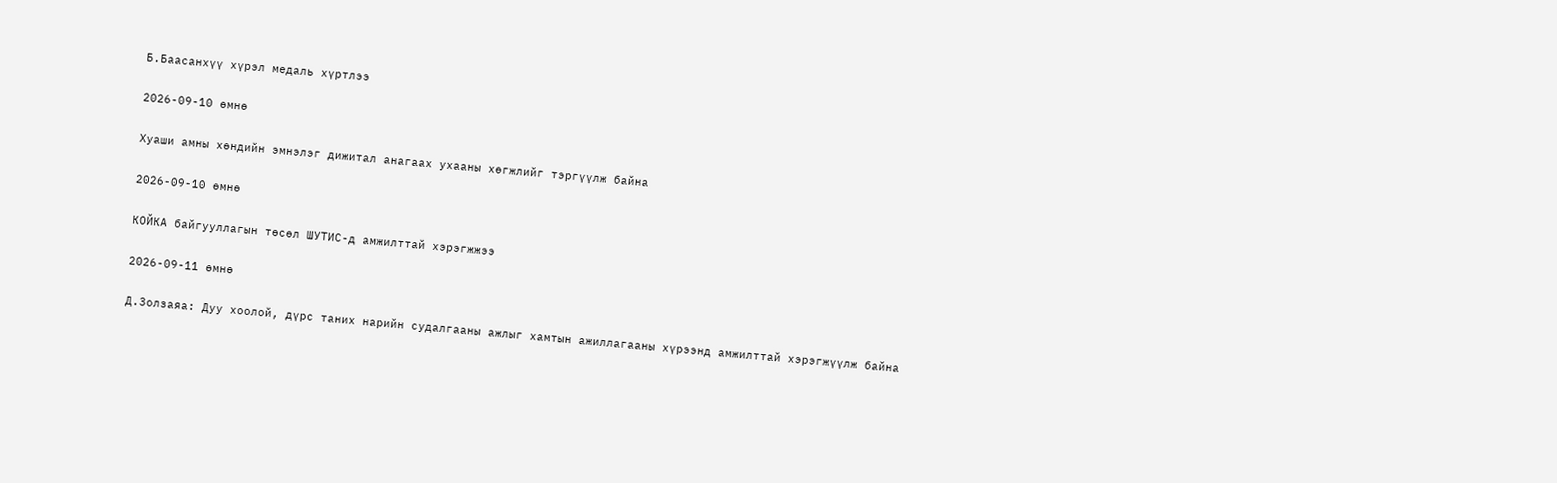Б.Баасанхүү хүрэл медаль хүртлээ

2026-09-10 өмнө

Хуаши амны хөндийн эмнэлэг дижитал анагаах ухааны хөгжлийг тэргүүлж байна

2026-09-10 өмнө

КОЙКА байгууллагын төсөл ШУТИС-д амжилттай хэрэгжжээ

2026-09-11 өмнө

Д.Золзаяа: Дуу хоолой, дүрс таних нарийн судалгааны ажлыг хамтын ажиллагааны хүрээнд амжилттай хэрэгжүүлж байна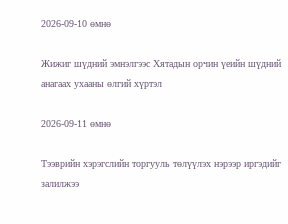2026-09-10 өмнө

Жижиг шүдний эмнэлгээс Хятадын орчин үеийн шүдний анагаах ухааны өлгий хүртэл

2026-09-11 өмнө

Тээврийн хэрэгслийн торгууль төлүүлэх нэрээр иргэдийг залилжээ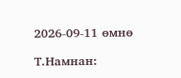2026-09-11 өмнө

Т.Намнан: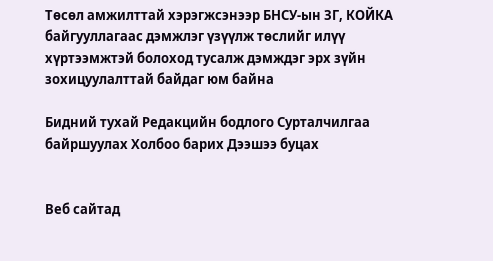Төсөл амжилттай хэрэгжсэнээр БНСУ-ын ЗГ, КОЙКА байгууллагаас дэмжлэг үзүүлж төслийг илүү хүртээмжтэй болоход тусалж дэмждэг эрх зүйн зохицуулалттай байдаг юм байна

Бидний тухай Редакцийн бодлого Сурталчилгаа байршуулах Холбоо барих Дээшээ буцах


Веб сайтад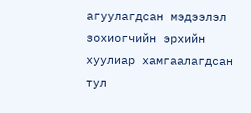агуулагдсан мэдээлэл зохиогчийн эрхийн хуулиар хамгаалагдсан тул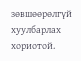зөвшөөрөлгүй хуулбарлах хориотой.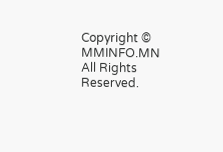Copyright © MMINFO.MN All Rights Reserved.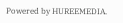Powered by HUREEMEDIA.